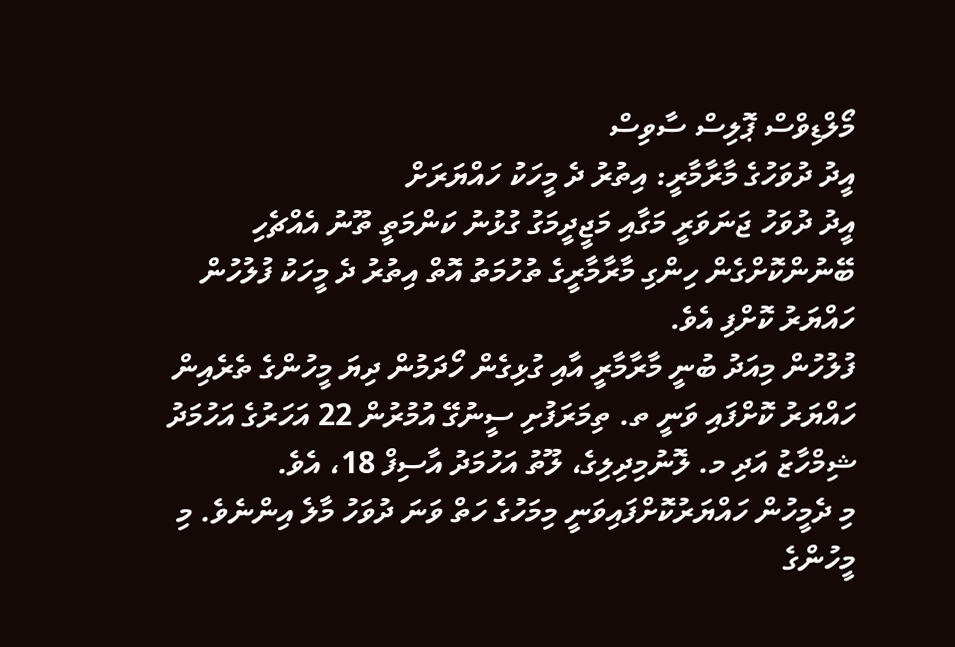މޯލްޑިވްސް ޕޮލިސް ސާވިސް
އީދު ދުވަހުގެ މާރާމާރީ: އިތުރު ދެ މީހަކު ހައްޔަރަށް
އީދު ދުވަހު ޖަނަވަރީ މަގާއި މަޖީދީމަގު ގުޅުނު ކަންމަތީ ތޫނު އެއްޗެހި ބޭނުންކޮށްގެން ހިންގި މާރާމާރީގެ ތުހުމަތު އޮތް އިތުރު ދެ މީހަކު ފުލުހުން ހައްޔަރު ކޮށްފި އެވެ.
ފުލުހުން މިއަދު ބުނީ މާރާމާރީ އާއި ގުޅިގެން ހޯދަމުން ދިޔަ މީހުންގެ ތެރެއިން ހައްޔަރު ކޮށްފައި ވަނީ ތ. ތިމަރަފުށި ސީނުގޭ އުމުރުން 22 އަހަރުގެ އަހުމަދު ޝިމްހާޒު އަދި މ. ލޮނުމިދިލިގެ، ލޫތު އަހުމަދު އާސިފް 18، އެވެ.
މި ދެމީހުން ހައްޔަރުކޮށްފައިވަނީ މިމަހުގެ ހަތް ވަނަ ދުވަހު މާލެ އިންނެވެ. މި މީހުންގެ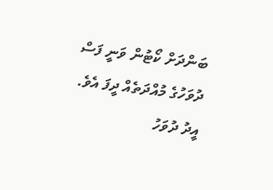ބަންދަށް ކޯޓުން ވަނީ ފަސް ދުވަހުގެ މުއްދަތެއް ދީފަ އެވެ.
އީދު ދުވަހު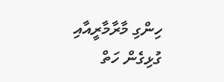ހިންގި މާރާމާރީއާއި ގުޅިގެން ހަތް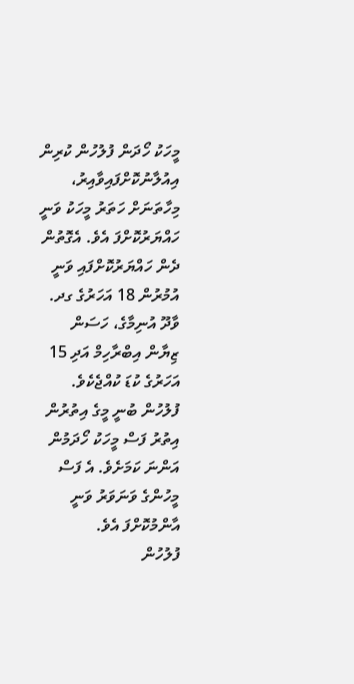މީހަކު ހޯދަން ފުލުހުން ކުރިން އިއުލާނުކޮށްފައިވާއިރު، މިހާތަނަށް ހަތަރު މީހަކު ވަނީ ހައްޔަރުކޮށްފަ އެވެ. އެގޮތުން ދެން ހައްޔަރުކޮށްފައި ވަނީ އުމުރުން 18 އަހަރުގެ ގދ. ވާދޫ އުނިމާގެ، ހަސަން ޒިޔާން އިބްރާހިމް އަދި 15 އަހަރުގެ ކުޑަ ކުއްޖެކެވެ.
ފުލުހުން ބުނީ މީގެ އިތުރުން އިތުރު ފަސް މީހަކު ހޯދަމުން އަންނަ ކަމަށެވެ. އެ ފަސް މީހުންގެ ވަނަވަރު ވަނީ އާންމުކޮށްފަ އެވެ.
ފުލުހުން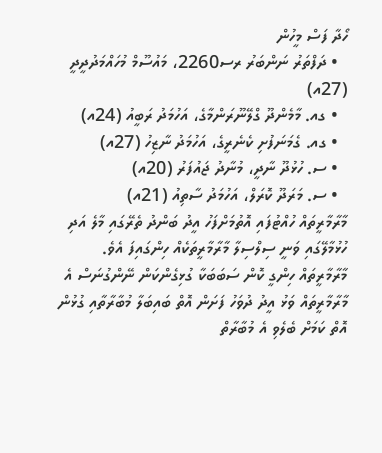ހޯދާ ފަސް މީހުން
  • ދަފްތަރު ނަންބަރު ރސ2260، މައުސޫމް މުހައްމަދުދީދީ (27އ)
  • ގއ. މާމެންދޫ ގްލޭނޫރަންމާގެ، އަހުމަދު ރަބީއު (24އ)
  • ގއ. ގެމަނަފުށި ކެނެރީގެ، އަހުމަދު ނާޒިހު (27އ)
  • ސ. ހުޅުދޫ ނާދީ، މުނާދު ޖައުފަރު (20އ)
  • ސ. މަރަދޫ ކޮރަލް، އަހުމަދު ސާތިއު (21އ)
މާރާމާރީތައް ހުއްޓުފައި އޮތުމަށްފަހު އީދު ބަންދު ތެރޭގައި މާލެ އަދި ހުޅުމާލޭގައި ވަނީ ސިލްސިލާ މާރާމާރީތަކެއް ހިންގައިފަ އެވެ. މާރާމާރީތައް ހިންގީ ކޮން ސަބަބަކާ ގުޅިގެންކަން ނޭންގުނަސް އެ މާރާމާރީތައް ވަޅު އީދު ދުވަހު ފަށަން އޮތް ބައިބަލާ މުބާރާތާއި ގުޅުން އޮތް ކަމަށް ބެލެވި އެ މުބާރާތް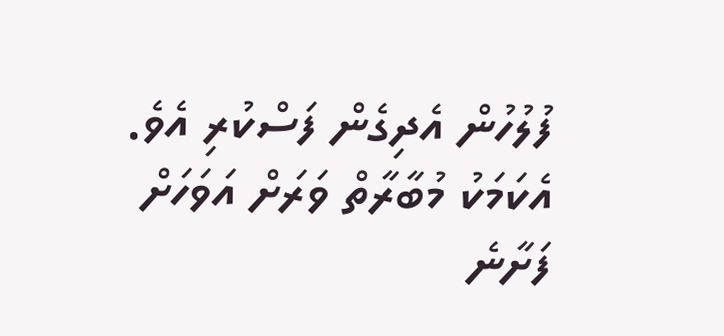ފުލުހުން އެދިގެން ފަސްކުރި އެވެ.
އެކަމަކު މުބާރާތް ވަރަށް އަވަހަށް ފަށާނެ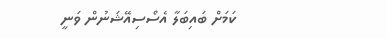ކަމަށް ބައިބަލާ އެސޯސިއޭޝަނުން ވަނީ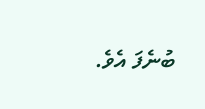ބުނެފަ އެވެ.